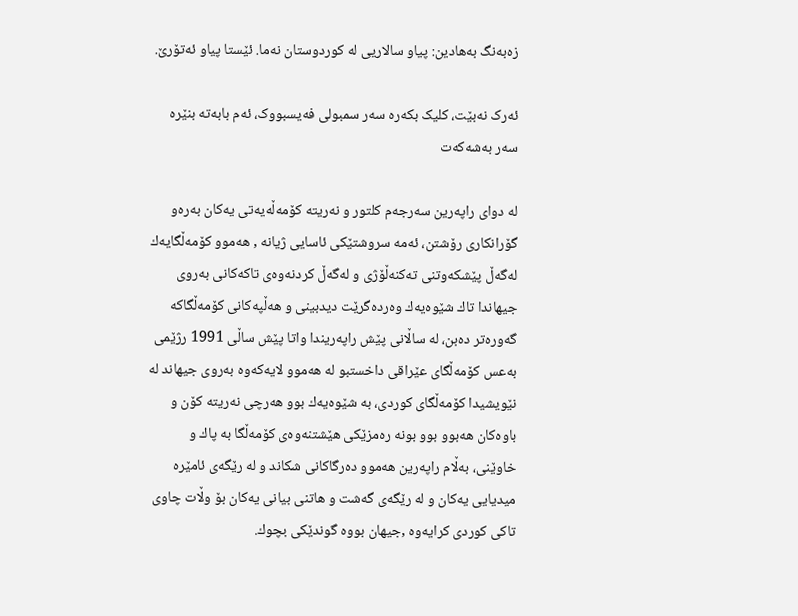زەبەنگ بەهادین: پیاو سالاریى له‌ كوردوستان نه‌ما. ئێستا پیاو ئه‌تۆرێ.

ئەرک نەبێت، کلیک بکەرە سەر سمبولی فەیسبووک، ئەم بابەتە بنێرە سەر بەشەکەت

له‌ دواى راپه‌رین سه‌رجه‌م كلتور و نه‌ریته‌ كۆمه‌ڵه‌یه‌تى یه‌كان به‌ره‌و گۆرانكارى رۆشتن، ئه‌مه‌ سروشتێكى ئاسایى ژیانه‌ , هه‌موو كۆمه‌ڵگایه‌ك له‌گه‌ڵ پێشكه‌وتنى ته‌كنه‌ڵۆژى و له‌گه‌ڵ كردنه‌وه‌ى تاكه‌كانى به‌روى جیهاندا تاك شێوه‌یه‌ك وه‌رده‌گرێت دیدبینى و هه‌ڵپه‌كانى كۆمه‌ڵگاكه‌ گه‌وره‌تر ده‌بن، له‌ ساڵانى پێش راپه‌ریندا واتا پێش ساڵى 1991 رژێمى به‌عس كۆمه‌ڵگاى عێراقى داخستبو له‌ هه‌موو لایه‌كه‌وه‌ به‌روى جیهاند له‌ نێویشیدا كۆمه‌ڵگاى كوردى، به‌ شێوه‌یه‌ك بوو هه‌رچى نه‌ریته‌ كۆن و باوه‌كان هه‌بوو بوو بونه‌ ره‌مزێكى هێشتنه‌وه‌ى كۆمه‌ڵگا به‌ پاك و خاوێنى، به‌ڵام راپه‌رین هه‌موو ده‌رگاكانى شكاند و له‌ رێگه‌ى ئامێره‌ میدیایى یه‌كان و له‌ رێگه‌ى گه‌شت و هاتنى بیانى یه‌كان بۆ وڵات چاوى تاكى كوردى كرایه‌وه‌ ,جیهان بووه‌ گوندێكى بچوك.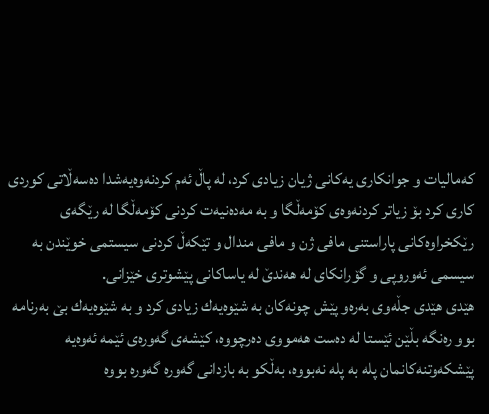كه‌مالیات و جوانكارى یه‌كانى ژیان زیادى كرد، له‌ پاڵ ئه‌م كردنه‌وه‌یه‌شدا ده‌سه‌ڵاتى كوردى كارى كرد بۆ زیاتر كردنه‌وه‌ى كۆمه‌ڵگا و به‌ مه‌ده‌نیه‌ت كردنى كۆمه‌ڵگا له‌ رێگه‌ى رێكخراوه‌كانى پاراستنى مافى ژن و مافى مندال و تێكه‌ڵ كردنى سیستمى خوێندن به‌ سیسمى ئه‌وروپى و گۆرانكاى له‌ هه‌ندێ له‌ یاساكانى پێشوترى خێزانى.
هێدى هێدى جڵه‌وى به‌ره‌و پێش چونه‌كان به‌ شێوه‌یه‌ك زیادى كرد و به‌ شێوه‌یه‌ك بێ به‌رنامه‌ بوو ره‌نگه‌ بڵێن ئێستا له‌ ده‌ست هه‌مووى ده‌رچووه، كێشه‌ى گه‌وره‌ى ئێمه‌ ئه‌وه‌یه‌ پێشكه‌وتنه‌كانمان پله‌ به‌ پله‌ نه‌بووه‌، به‌ڵكو به‌ بازدانى گه‌وره‌ گه‌وره‌ بووه‌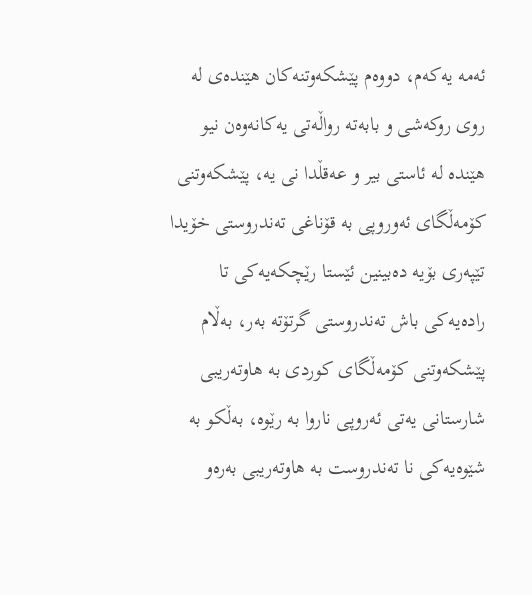ئه‌مه‌ یه‌كه‌م، دووه‌م پێشكه‌وتنه‌كان هێنده‌ى له‌ روى روكه‌شى و بابه‌ته‌ رواڵه‌تى یه‌كانه‌وه‌ن نیو هێنده‌ له‌ ئاستى بیر و عه‌قڵدا نى یه‌، پێشكه‌وتنى كۆمه‌ڵگاى ئه‌وروپى به‌ قۆناغى ته‌ندروستى خۆیدا تێپه‌رى بۆیه‌ ده‌بینین ئێستا رێچكه‌یه‌كى تا راده‌یه‌كى باش ته‌ندروستى گرتۆته‌ به‌ر، به‌ڵام پێشكه‌وتنى كۆمه‌ڵگاى كوردى به‌ هاوته‌ریبى شارستانى یه‌تى ئه‌روپى ناروا به‌ رێوه‌، به‌ڵكو به‌ شێوه‌یه‌كى نا ته‌ندروست به‌ هاوته‌ریبى به‌ره‌و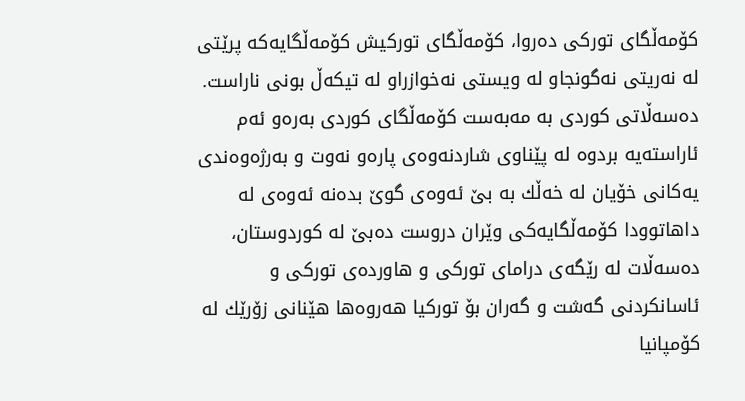كۆمه‌ڵگاى توركى ده‌روا، كۆمه‌ڵگاى توركیش كۆمه‌ڵگایه‌كه‌ پرێتى له‌ نه‌ریتى نه‌گونجاو له‌ ویستى نه‌خوازراو له‌ تیكه‌ڵ بونى ناراست.
ده‌سه‌ڵاتى كوردى به‌ مه‌به‌ست كۆمه‌ڵگاى كوردى به‌ره‌و ئه‌م ئاراسته‌یه‌ بردوه‌ له‌ پێناوى شاردنه‌وه‌ى پاره‌و نه‌وت و به‌رژه‌وه‌ندى یه‌كانى خۆیان له‌ خه‌ڵك به‌ بێ ئه‌وه‌ى گوێ بده‌نه‌ ئه‌وه‌ى له‌ داهاتوودا كۆمه‌ڵگایه‌كى وێران دروست ده‌بێ له‌ كوردوستان، ده‌سه‌ڵات له‌ رێگه‌ى دراماى توركى و هاورده‌ى توركى و ئاسانكردنى گه‌شت و گه‌ران بۆ توركیا هه‌روه‌ها هێنانى زۆرێك له‌ كۆمپانیا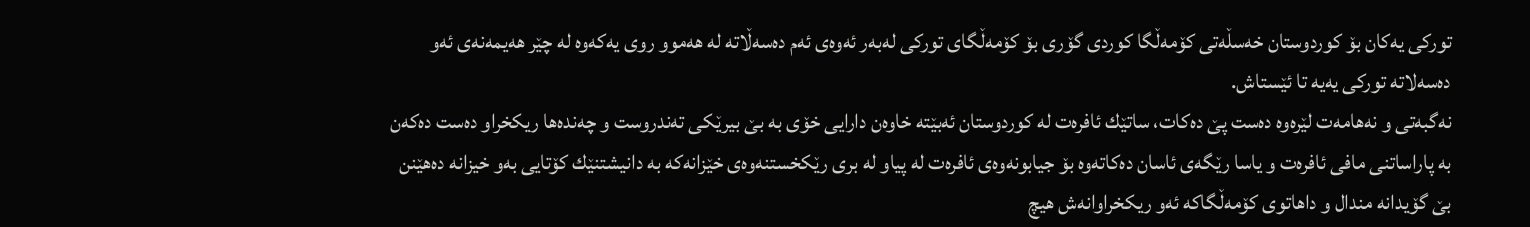توركى یه‌كان بۆ‌ كوردوستان خه‌سڵه‌تى كۆمه‌ڵگا كوردى گۆرى بۆ كۆمه‌ڵگاى توركى له‌به‌ر ئه‌وه‌ى ئه‌م ده‌سه‌ڵاته‌ له‌ هه‌موو روى یه‌كه‌وه‌ له‌ چێر هه‌یمه‌نه‌ى ئه‌و ده‌سه‌لاته‌ توركى یه‌یه‌ تا ئێستاش.
نه‌گبه‌تى و نه‌هامه‌ت لێره‌وه‌ ده‌ست پێ ده‌كات، ساتێك ئافره‌ت له‌ كوردوستان ئه‌بێته‌ خاوه‌ن دارایى خۆى به‌ بێ بیرێكى ته‌ندروست و چه‌نده‌ها ریكخراو ده‌ست ده‌كه‌ن به‌ پاراساتنى مافى ئافره‌ت و یاسا رێگه‌ى ئاسان ده‌كاته‌وه‌ بۆ جیابونه‌وه‌ى ئافره‌ت له‌ پیاو له‌ برى رێكخستنه‌وه‌ى خێزانه‌كه‌ به‌ دانیشتنێك كۆتایى به‌و خیزانه‌ ده‌هێنن بێ گۆیدانه‌ مندال و داهاتوى كۆمه‌ڵگاكه‌ ئه‌و ریكخراوانه‌ش هیچ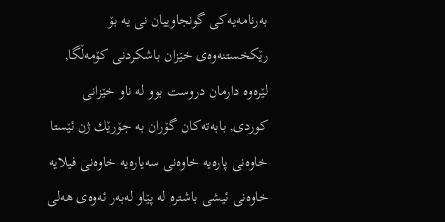به‌رنامه‌یه‌كى گونجاوییان نى یه‌ بۆ رێكخستنه‌وه‌ى خێزان باشكردنى كۆمه‌ڵگا, لێره‌وه‌ دارمان دروست بوو له‌ ناو خێزانى كوردى, بابه‌ته‌كان گۆران به‌ جۆرێك ژن ئێستا خاوه‌نى پاره‌یه‌ خاوه‌نى سه‌یاره‌یه‌ خاوه‌نى فیلایه‌ خاوه‌نى ئیشى باشتره‌ له‌ پێاو له‌به‌ر ئه‌وه‌ى هه‌لى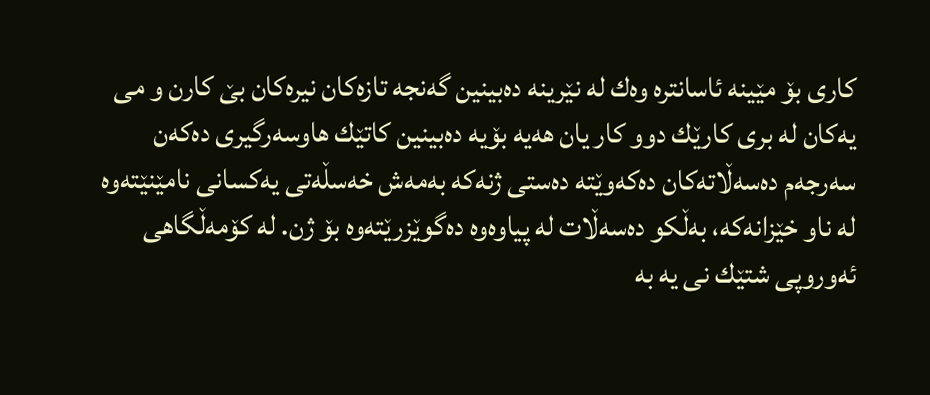كارى بۆ مێینه‌ ئاسانتره‌ وه‌ك له‌ نێرینه‌ ده‌بینین گه‌نجه‌ تازه‌كان نیره‌كان بێ كارن و مى یه‌كان له‌ برى كارێك دوو كار یان هه‌یه‌ بۆیه‌ ده‌بینین كاتێك هاوسه‌رگیرى ده‌كه‌ن سه‌رجه‌م ده‌سه‌ڵاته‌كان ده‌كه‌وێته‌ ده‌ستى ژنه‌كه‌ به‌مه‌ش خه‌سڵه‌تى یه‌كسانى نامێنێته‌وه‌ له‌ ناو خێزانه‌كه، به‌ڵكو ده‌سه‌ڵات له‌ پیاوه‌وه‌ ده‌گوێزرێته‌وه‌ بۆ ژن. له‌ كۆمه‌ڵگاهى ئه‌وروپى شتێك نى یه‌ به‌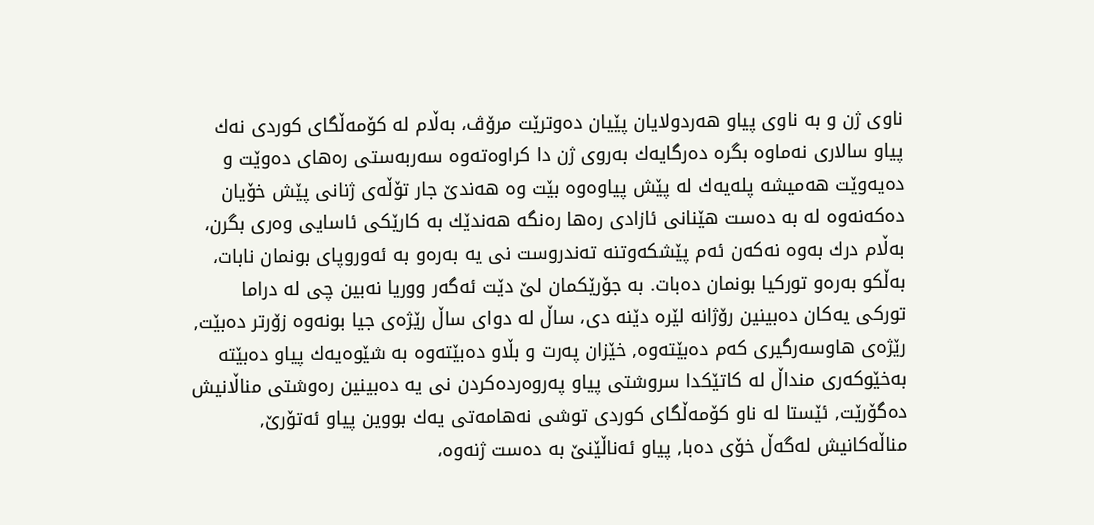ناوى ژن و به‌ ناوى پیاو هه‌ردولایان پێیان ده‌وترێت مرۆڤ، به‌ڵام له‌ كۆمه‌ڵگاى كوردى نه‌ك پیاو سالارى نه‌ماوه‌ بگره‌ ده‌رگایه‌ك به‌روى ژن دا كراوه‌ته‌وه‌ سه‌ربه‌ستى ره‌هاى ده‌وێت و ده‌یه‌وێت هه‌میشه‌ پله‌یه‌ك له‌ پێش پیاوه‌وه‌ بێت وه‌ هه‌ندێ جار تۆڵه‌ى ژنانى پێش خۆیان ده‌كه‌نه‌وه‌ له‌ به‌ ده‌ست هێنانى ئازادى ره‌ها ره‌نگه‌ هه‌ندێك به‌ كارێكى ئاسایى وه‌رى بگرن، به‌ڵام درك به‌وه‌ نه‌كه‌ن ئه‌م پێشكه‌وتنه‌ ته‌ندروست نى یه‌ به‌ره‌و به‌ ئه‌وروپاى بونمان نابات، به‌ڵكو به‌ره‌و توركیا بونمان ده‌بات. به‌ جۆرێكمان لێ دێت ئه‌گه‌ر ووریا نه‌بین چى له‌ دراما توركى یه‌كان ده‌بینین رۆژانه‌ لێره‌ دێنه‌ دى، ساڵ له‌ دواى ساڵ رێژه‌ى جیا بونه‌وه‌ زۆرتر ده‌بێت, رێژه‌ى هاوسه‌رگیرى كه‌م ده‌بێته‌وه‌, خێزان په‌رت و بڵاو ده‌بێته‌وه‌ به‌ شێوه‌یه‌ك پیاو ده‌بێته‌ به‌خێوكه‌رى منداڵ له‌ كاتێكدا سروشتى پیاو په‌روه‌رده‌كردن نى یه‌ ده‌بینین ره‌وشتى مناڵانیش ده‌گۆرێت, ئێستا له‌ ناو كۆمه‌ڵگاى كوردى توشى نه‌هامه‌تى یه‌ك بووین پیاو ئه‌تۆرێ, مناڵه‌كانیش له‌گه‌ڵ خۆى ده‌با, پیاو ئه‌ناڵێنێ به‌ ده‌ست ژنه‌وه،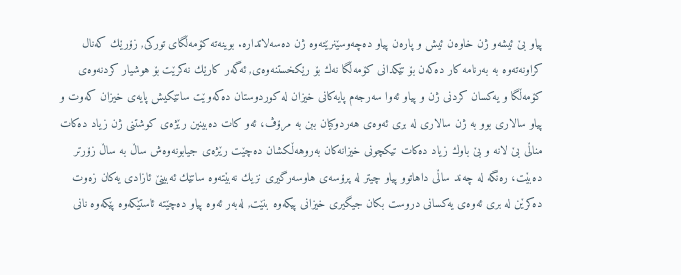پیاو بێ ئیشه‌و ژن خاوه‌ن ئیش و پاره‌ن پیاو ده‌چه‌وسێنرێته‌وه‌ ژن ده‌سه‌لاتداره‌. بوینه‌ته‌ كۆمه‌ڵگاى توركى, زۆرێك كه‌نال كراونه‌ته‌وه‌ به‌ به‌رنامه‌ كار ده‌كه‌ن بۆ تێكدانى كۆمه‌ڵگا نه‌ك بۆ رێكخستنه‌وه‌ى, ئه‌گه‌ر كارێك نه‌كرێت بۆ هوشیار كردنه‌وه‌ى كۆمه‌ڵگا و یه‌كسان كردنى ژن و پیاو ئه‌وا سه‌رجه‌م پایه‌كانى خیزان له‌ كوردوستان ده‌كه‌وێت ساتێكیش پایه‌ى خیزان كه‌وت و پیاو سالارى بوو به‌ ژن سالارى له‌ برى ئه‌وه‌ى هه‌ردوكیان ببن به‌ مرۆڤ، ئه‌و كات ده‌بینین رێژه‌ى كوشتنى ژن زیاد ده‌كات مناڵى بێ لانه‌ و بێ باوك زیاد ده‌كات تیكچونى خیزانه‌كان به‌روهه‌ڵكشان ده‌چێت رێژه‌ى جیابونه‌وه‌ش ساڵ به‌ ساڵ زۆرتر ده‌بێت، ره‌نگه‌ له‌ چه‌ند ساڵى داهاتوو پیاو چیتر له‌ پرۆسه‌ى هاوسه‌رگیرى نزیك نه‌بێته‌وه‌ ساتێك ئه‌بینێ ئازادى یه‌كان زه‌وت ده‌كرێن له‌ برى ئه‌وه‌ى یه‌كسانى دروست بكان جیگیرى خیزانى پیكه‌وه‌ بنێت, له‌به‌ر ئه‌وه‌ پیاو ده‌چێته‌ ئاستێكه‌وه‌ پێكه‌وه‌ نانى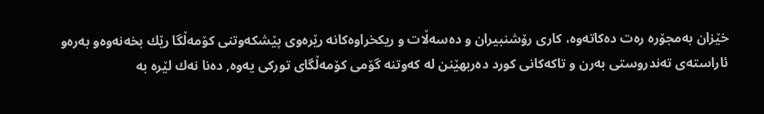خێزان به‌مجۆره‌ ره‌ت ده‌كاته‌وه، كارى رۆشنبیران و ده‌سه‌ڵات و ریكخراوه‌كانه‌ رێره‌وى پێشكه‌وتنى كۆمه‌ڵگا رێك بخه‌نه‌وه‌و به‌ره‌و ئاراسته‌ى ته‌ندروستى به‌رن و تاكه‌كانى كورد ده‌ربهێنن له‌ كه‌وتنه‌ گۆمى كۆمه‌ڵگاى توركى یه‌وه‌, ده‌نا نه‌ك لێره‌ به‌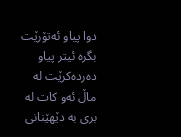دوا پیاو ئه‌تۆرێت بگره‌ ئیتر پیاو ده‌رده‌كرێت له‌ ماڵ ئه‌و كات له‌ برى به‌ دێهێنانى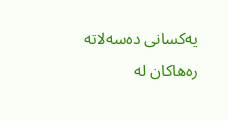یه‌كسانى ده‌سه‌لاته‌ ره‌هاكان له‌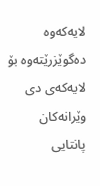لایه‌كه‌وه‌ ده‌گوێزرێته‌وه‌ بۆ لایه‌كه‌ى دى وێرانه‌كان پانتایى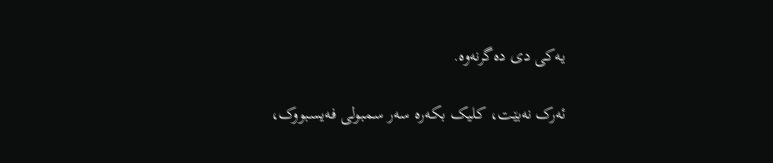یه‌كى دى ده‌گرنه‌وه‌.

ئەرک نەبێت، کلیک بکەرە سەر سمبولی فەیسبووک،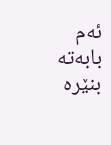ئەم بابەتە بنێرە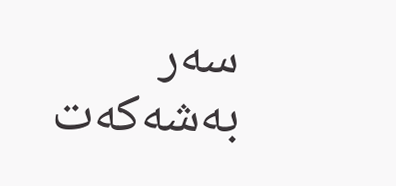سەر بەشەکەت